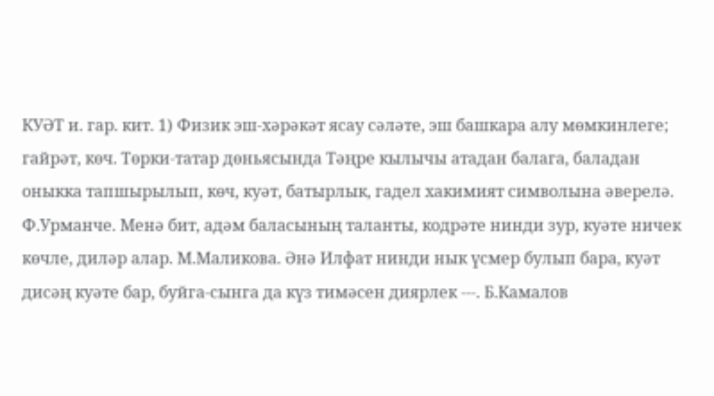КУӘТ и. гар. кит. 1) Физик эш-хәрәкәт ясау сәләте, эш башкара алу мөмкинлеге; гайрәт, көч. Төрки-татар дөньясында Тәңре кылычы атадан балага, баладан оныкка тапшырылып, көч, куәт, батырлык, гадел хакимият символына әверелә. Ф.Урманче. Менә бит, адәм баласының таланты, кодрәте нинди зур, куәте ничек көчле, диләр алар. М.Маликова. Әнә Илфат нинди нык үсмер булып бара, куәт дисәң куәте бар, буйга-сынга да күз тимәсен диярлек ---. Б.Камалов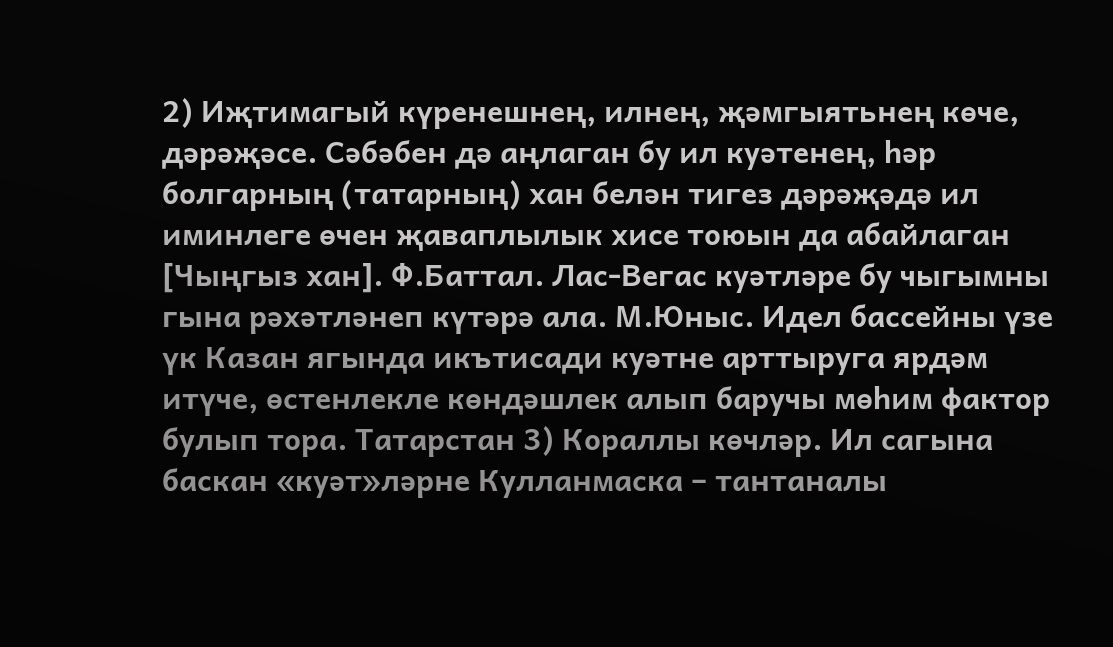2) Иҗтимагый күренешнең, илнең, җәмгыятьнең көче, дәрәҗәсе. Сәбәбен дә аңлаган бу ил куәтенең, һәр болгарның (татарның) хан белән тигез дәрәҗәдә ил иминлеге өчен җаваплылык хисе тоюын да абайлаган [Чыңгыз хан]. Ф.Баттал. Лас-Вегас куәтләре бу чыгымны гына рәхәтләнеп күтәрә ала. М.Юныс. Идел бассейны үзе үк Казан ягында икътисади куәтне арттыруга ярдәм итүче, өстенлекле көндәшлек алып баручы мөһим фактор булып тора. Татарстан 3) Кораллы көчләр. Ил сагына баскан «куәт»ләрне Кулланмаска – тантаналы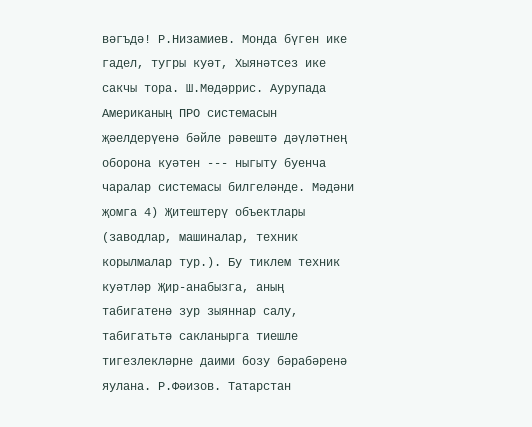вәгъдә! Р.Низамиев. Монда бүген ике гадел, тугры куәт, Хыянәтсез ике сакчы тора. Ш.Мөдәррис. Аурупада Американың ПРО системасын җәелдерүенә бәйле рәвештә дәүләтнең оборона куәтен --- ныгыту буенча чаралар системасы билгеләнде. Мәдәни җомга 4) Җитештерү объектлары (заводлар, машиналар, техник корылмалар тур.). Бу тиклем техник куәтләр Җир-анабызга, аның табигатенә зур зыяннар салу, табигатьтә сакланырга тиешле тигезлекләрне даими бозу бәрабәренә яулана. Р.Фәизов. Татарстан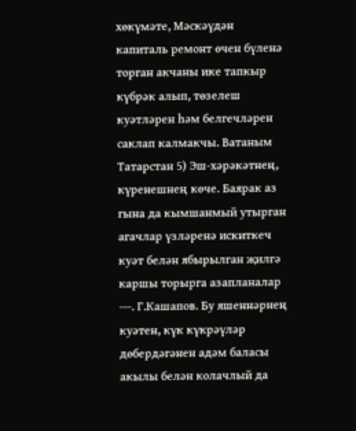хөкүмәте, Мәскәүдән капиталь ремонт өчен бүленә торган акчаны ике тапкыр күбрәк алып, төзелеш куәтләрен һәм белгечләрен саклап калмакчы. Ватаным Татарстан 5) Эш-хәрәкәтнең, күренешнең көче. Баярак аз гына да кымшанмый утырган агачлар үзләренә искиткеч куәт белән ябырылган җилгә каршы торырга азапланалар ---. Г.Кашапов. Бу яшеннәрнең куәтен, күк күкрәүләр дөбердәгәнен адәм баласы акылы белән колачлый да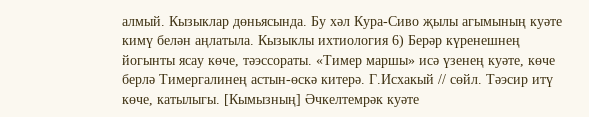алмый. Кызыклар дөньясында. Бу хәл Кура-Сиво җылы агымының куәте кимү белән аңлатыла. Кызыклы ихтиология 6) Берәр күренешнең йогынты ясау көче, тәэссораты. «Тимер маршы» исә үзенең куәте, көче берлә Тимергалинең астын-өскә китерә. Г.Исхакый // сөйл. Тәэсир итү көче, катылыгы. [Кымызның] Әчкелтемрәк куәте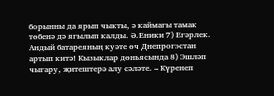борынны да ярып чыкты, ә каймагы тамак төбенә дә ягылып калды. Ә.Еники 7) Егәрлек. Андый батареяның куәте өч Днепрогэстан артып китә! Кызыклар дөньясында 8) Эшләп чыгару, җитештерә алу сәләте. – Күренеп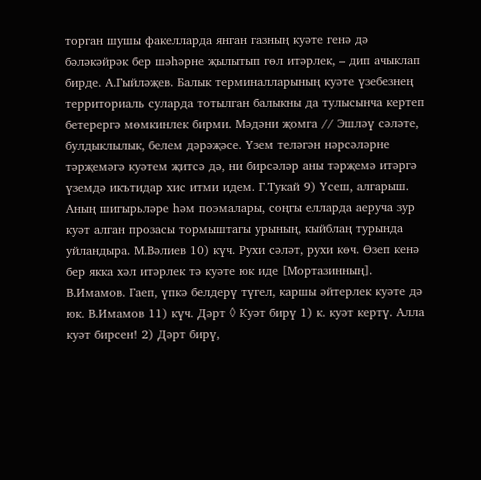торган шушы факелларда янган газның куәте генә дә бәләкәйрәк бер шәһәрне җылытып гөл итәрлек, – дип ачыклап бирде. А.Гыйләҗев. Балык терминалларының куәте үзебезнең территориаль суларда тотылган балыкны да тулысынча кертеп бетерергә мөмкинлек бирми. Мәдәни җомга // Эшләү сәләте, булдыклылык, белем дәрәҗәсе. Үзем теләгән нәрсәләрне тәрҗемәгә куәтем җитсә дә, ни бирсәләр аны тәрҗемә итәргә үземдә икътидар хис итми идем. Г.Тукай 9) Үсеш, алгарыш. Аның шигырьләре һәм поэмалары, соңгы елларда аеруча зур куәт алган прозасы тормыштагы урының, кыйблаң турында уйландыра. М.Вәлиев 10) күч. Рухи сәләт, рухи көч. Өзеп кенә бер якка хәл итәрлек тә куәте юк иде [Мортазинның]. В.Имамов. Гаеп, үпкә белдерү түгел, каршы әйтерлек куәте дә юк. В.Имамов 11) күч. Дәрт ◊ Куәт бирү 1) к. куәт кертү. Алла куәт бирсен! 2) Дәрт бирү,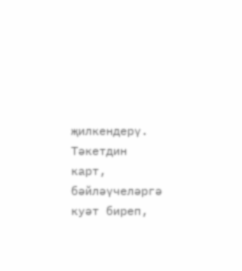җилкендерү. Тәкетдин карт, бәйләүчеләргә куәт биреп,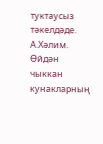туктаусыз тәкелдәде. А.Хәлим. Өйдән чыккан кунакларның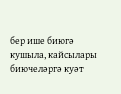бер ише биюгә кушыла, кайсылары биючеләргә куәт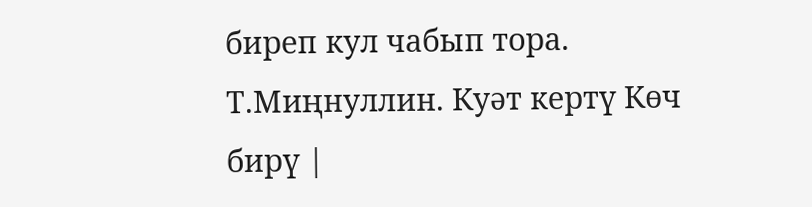биреп кул чабып тора. Т.Миңнуллин. Куәт кертү Көч бирү |